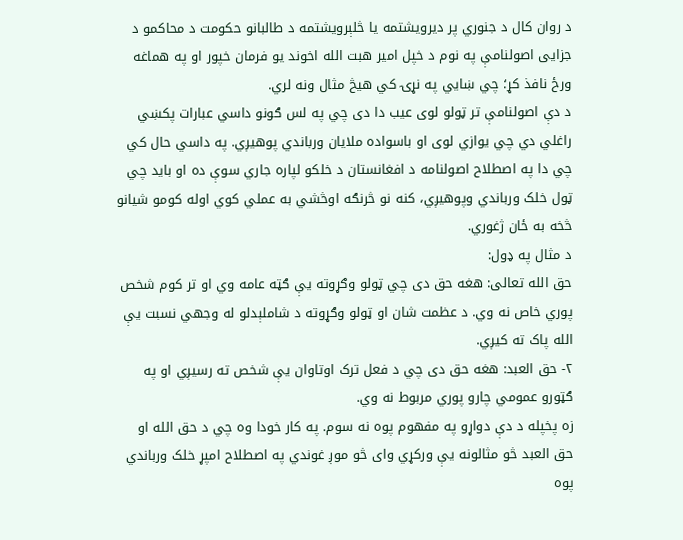د روان کال د جنوري پر دیرویشتمه یا څلېرویشتمه د طالبانو حکومت د محاکمو د جزایی اصولنامې په نوم د خپل امیر هبت الله اخوند یو فرمان خپور او په هماغه ورځ نافذ کړ؛ چي ښايي په نړۍ کي هیڅ مثال ونه لري.
د دې اصولنامې تر ټولو لوی عیب دا دی چي په لس ګونو داسي عبارات پکښي راغلي دي چي یوازي لوی او باسواده ملایان ورباندي پوهیږي. په داسي حال کي چي دا په اصطلاح اصولنامه د افغانستان د خلکو لپاره جاري سوې ده او باید چي ټول خلک ورباندي وپوهیږي، کنه نو څرنګه اوڅشي به عملي کوي اوله کومو شیانو څخه به ځان ژغوري.
د مثال په ډول:
حق الله تعالی: هغه حق دی چي ټولو وګړوته یې ګټه عامه وي او تر کوم شخص پوري خاص نه وي. د عظمت شان او ټولو وګړوته د شاملېدلو له وجهي نسبت یې الله پاک ته کیږي.
۲- حق العبد: هغه حق دی چي د فعل ترک اوتاوان یې شخص ته رسیږي او په ګټورو عمومي چارو پوري مربوط نه وي.
زه پخپله د دې دواړو په مفهوم پوه نه سوم. په کار خودا وه چي د حق الله او حق العبد څو مثالونه یې ورکړي وای څو موږ غوندي په اصطلاح امپړ خلک ورباندي پوه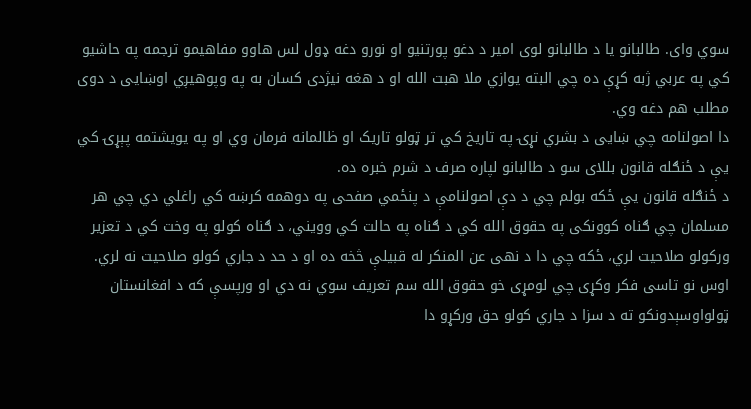سوي وای. طالبانو یا د طالبانو لوی امیر د دغو پورتنیو او نورو دغه ډول لس هاوو مفاهیمو ترجمه په حاشیو کي په عربي ژبه کړې ده چي البته یوازي ملا هبت الله او د هغه نیژدی کسان به په وپوهیږي اوښايی د دوی مطلب هم دغه وي.
دا اصولنامه چي ښايی د بشري نړۍ په تاریخ کي تر ټولو تاریک او ظالمانه فرمان وي او په یویشتمه پېړۍ کي یې د ځنګله قانون بللای سو د طالبانو لپاره صرف د شرم خبره ده.
د ځنګله قانون یې ځکه بولم چي د دې اصولنامې د پنځمي صفحی په دوهمه کرښه کي راغلي دي چي هر مسلمان چي ګناه کوونکی په حقوق الله کي د ګناه په حالت کي وویني، د ګناه کولو په وخت کي د تعزیر ورکولو صلاحیت لري، ځکه چي دا د نهی عن المنکر له قبیلې څخه ده او د حد د جاري کولو صلاحیت نه لري.
اوس نو تاسی فکر وکړی چي لومړی خو حقوق الله سم تعریف سوي نه دي او ورپسې که د افغانستان ټولواوسېدونکو ته د سزا د جاري کولو حق ورکړو دا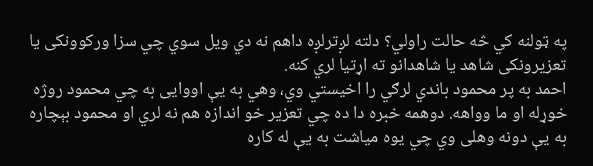په ټولنه کي څه حالت راولي؟ دلته لږترلږه داهم نه دي ویل سوي چي سزا ورکوونکی یا تعزیرونکی شاهد یا شاهدانو ته اړتیا لري کنه.
احمد به پر محمود باندي لرګي را اخیستي وي، وهي به یې اووايی به چي محمود روژه خوړله او ما وواهه. دوهمه خبره دا ده چي تعزیر خو اندازه هم نه لري او محمود بېچاره به یې دونه وهلی وي چي یوه میاشت به یې له کاره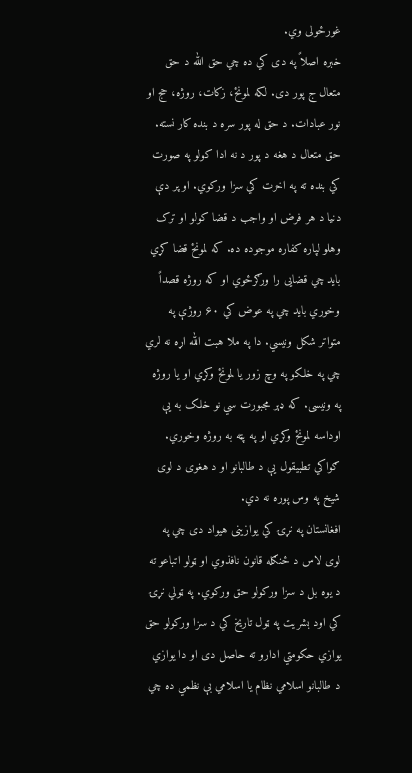غورځولی وي.
خبره اصلاً په دی کي ده چي حق الله د حق متعال ج پور دی. لکه لمونځ، زکات، روژه، حج او نور عبادات. د حق له پور سره د بنده کار نسته. حق متعال د هغه د پور د نه ادا کولو په صورت کي بنده ته په اخرت کي سزا ورکوي. او پر دې دنیا د هر فرض او واجب د قضا کولو او ترک وهلو لپاره کفاره موجوده ده. که لمونځ قضا کړي باید چي قضایی را ورګرځوي او که روژه قصداً وخوري باید چي په عوض کي ۶۰ روژې په متواتر شکل ونیسي. دا په ملا هبت الله اړه نه لري چي په خلکو په وچ زور یا لمونځ وکړي او یا روژه په ونیسی. که ډېر مجبورت سي نو خلک به یې اوداسه لمونځ وکړي او په پټه به روژه وخوري. ګواکي تطبیقول یې د طالبانو او د هغوی د لوی شیخ په وس پوره نه دي.
افغانستان په نړۍ کي یوازینی هیواد دی چي په لوی لاس د ځنګله قانون نافذوي او ټولو اتباعو ته د یوه بل د سزا ورکولو حق ورکوي. په ټولي نړۍ کي اود بشریت په ټول تاریخ کي د سزا ورکولو حق یوازي حکومتي ادارو ته حاصل دی او دا یوازي د طالبانو اسلامي نظام یا اسلامي بې نظمي ده چي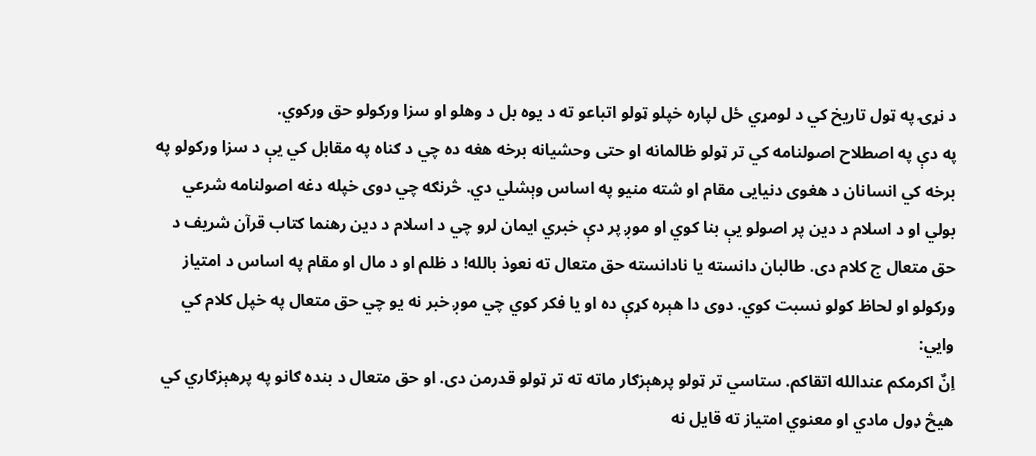د نړۍ په ټول تاریخ کي د لومړي ځل لپاره خپلو ټولو اتباعو ته د یوه بل د وهلو او سزا ورکولو حق ورکوي.
په دې په اصطلاح اصولنامه کي تر ټولو ظالمانه او حتی وحشیانه برخه هغه ده چي د ګناه په مقابل کي یې د سزا ورکولو په برخه کي انسانان د هغوی دنیایی مقام او شته منیو په اساس وېشلي دي. څرنګه چي دوی خپله دغه اصولنامه شرعي بولي او د اسلام د دین پر اصولو یې بنا کوي او موږ پر دې خبري ایمان لرو چي د اسلام د دین رهنما کتاب قرآن شریف د حق متعال ج کلام دی. طالبان دانسته یا نادانسته حق متعال ته نعوذ بالله! د ظلم او د مال او مقام په اساس د امتیاز ورکولو او لحاظ کولو نسبت کوي. دوی دا هېره کړې ده او یا فکر کوي چي موږ خبر نه یو چي حق متعال په خپل کلام کي وايي:
اِنٌ اکرمکم عندالله اتقاکم. ستاسي تر ټولو پرهېزګار ماته ته تر ټولو قدرمن دی. او حق متعال د بنده ګانو په پرهېزګاري کي هیڅ ډول مادي او معنوي امتیاز ته قایل نه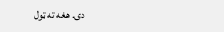دی. هغه ته ټول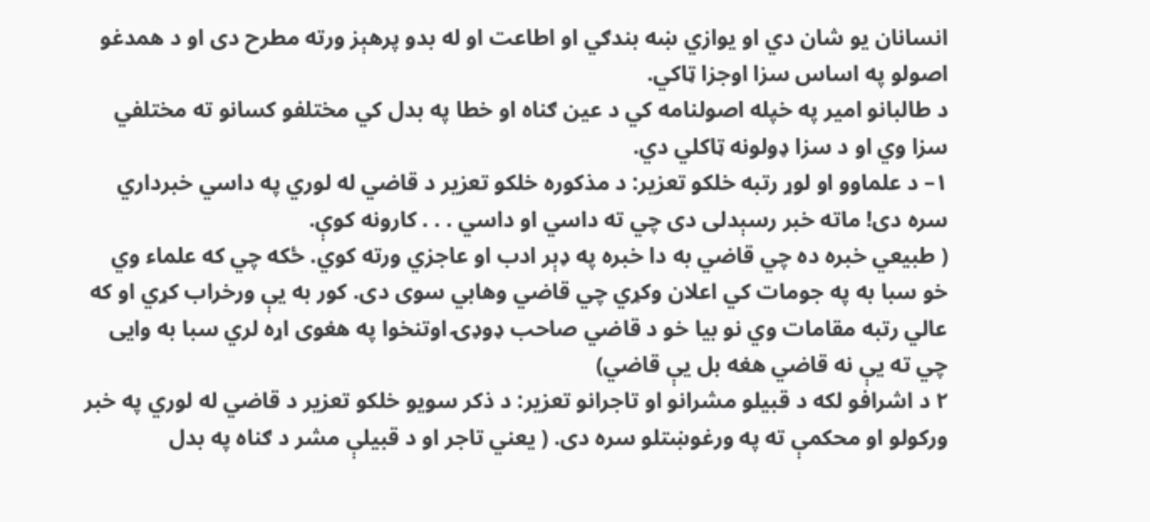انسانان یو شان دي او یوازي ښه بندګي او اطاعت او له بدو پرهېز ورته مطرح دی او د همدغو اصولو په اساس سزا اوجزا ټاکي.
د طالبانو امیر په خپله اصولنامه کي د عین ګناه او خطا په بدل کي مختلفو کسانو ته مختلفي سزا وي او د سزا ډولونه ټاکلي دي.
۱– د علماوو او لوړ رتبه خلکو تعزیر: د مذکوره خلکو تعزیر د قاضي له لوري په داسي خبرداري سره دی! ماته خبر رسېدلی دی چي ته داسي او داسي . . . کارونه کوې.
( طبیعي خبره ده چي قاضي به دا خبره په ډېر ادب او عاجزي ورته کوي. ځکه چي که علماء وي خو سبا به په جومات کي اعلان وکړي چي قاضي وهابي سوی دی. کور به یې ورخراب کړي او که عالي رتبه مقامات وي نو بیا خو د قاضي صاحب ډوډۍ اوتنخوا په هغوی اړه لري سبا به وايی چي ته یې نه قاضي هغه بل یې قاضي)
۲ د اشرافو لکه د قبیلو مشرانو او تاجرانو تعزیر: د ذکر سویو خلکو تعزیر د قاضي له لوري په خبر ورکولو او محکمې ته په ورغوښتلو سره دی. ( یعني تاجر او د قبیلې مشر د ګناه په بدل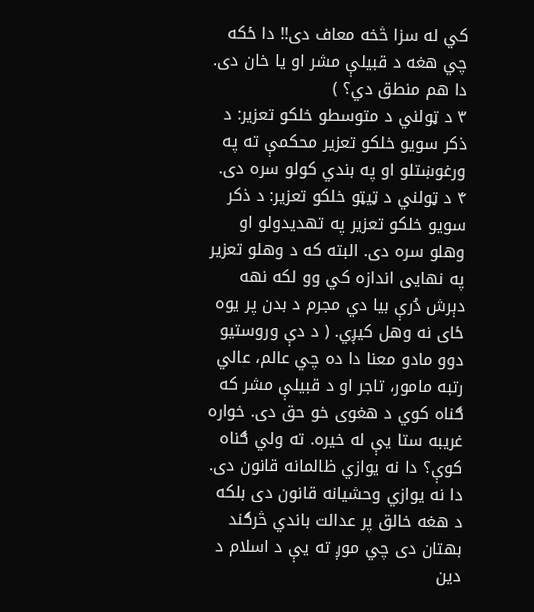کي له سزا څخه معاف دی!! دا ځکه چي هغه د قبیلې مشر او یا خان دی. دا هم منطق دي؟ )
۳ د ټولني د متوسطو خلکو تعزیر: د ذکر سویو خلکو تعزیر محکمې ته په ورغوښتلو او په بندي کولو سره دی.
۴ د ټولني د ټیټو خلکو تعزیر: د ذکر سویو خلکو تعزیر په تهدیدولو او وهلو سره دی. البته که د وهلو تعزیر په نهايی اندازه کي وو لکه نهه دېرش دُرې بیا دي مجرم د بدن پر یوه ځای نه وهل کیږي. ( د دې وروستیو دوو مادو معنا دا ده چي عالم، عالي رتبه مامور، تاجر او د قبیلې مشر که ګناه کوي د هغوی خو حق دی. خواره غریبه ستا یې له خیره. ته ولي ګناه کوې؟ دا نه یوازي ظالمانه قانون دی. دا نه یوازي وحشیانه قانون دی بلکه د هغه خالق پر عدالت باندي څرګند بهتان دی چي موږ ته یې د اسلام د دین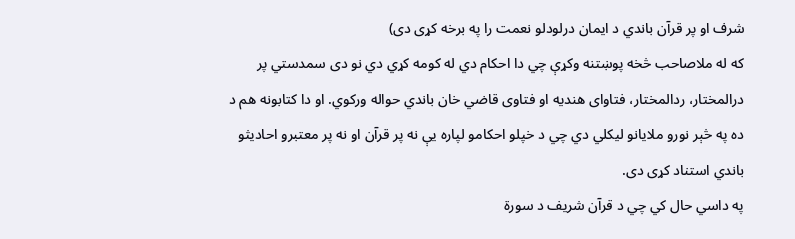شرف او پر قرآن باندي د ایمان درلودلو نعمت را په برخه کړی دی)
که له ملاصاحب څخه پوښتنه وکړې چي دا احکام دي له کومه کړي دي نو دی سمدستي پر درالمختار، ردالمختار، فتاوای هندیه او فتاوی قاضي خان باندي حواله ورکوي. او دا کتابونه هم د ده په څېر نورو ملایانو لیکلي دي چي د خپلو احکامو لپاره یې نه پر قرآن او نه پر معتبرو احادیثو باندي استناد کړی دی.
په داسي حال کي چي د قرآن شریف د سورة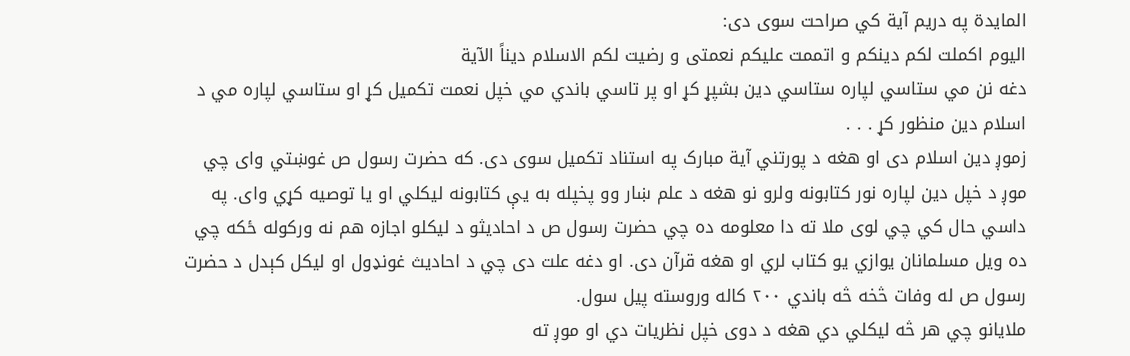المایدة په دریم آیة کي صراحت سوی دی:
الیوم اکملت لکم دینکم و اتممت علیکم نعمتی و رضیت لکم الاسلام دیناً الآیة
دغه نن مي ستاسي لپاره ستاسي دین بشپړ کړ او پر تاسي باندي مي خپل نعمت تکمیل کړ او ستاسي لپاره مي د اسلام دین منظور کړ . . .
زموږ دین اسلام دی او هغه د پورتني آیة مبارک په استناد تکمیل سوی دی. که حضرت رسول ص غوښتي وای چي موږ د خپل دین لپاره نور کتابونه ولرو نو هغه د علم ښار وو پخپله به یې کتابونه لیکلي او یا توصیه کړي وای. په داسي حال کي چي لوی ملا ته دا معلومه ده چي حضرت رسول ص د احادیثو د لیکلو اجازه هم نه ورکوله ځکه چي ده ویل مسلمانان یوازي یو کتاب لري او هغه قرآن دی. او دغه علت دی چي د احادیث غونډول او لیکل کېدل د حضرت رسول ص له وفات څخه څه باندي ۲۰۰ کاله وروسته پیل سول.
ملایانو چي هر څه لیکلي دي هغه د دوی خپل نظریات دي او موږ ته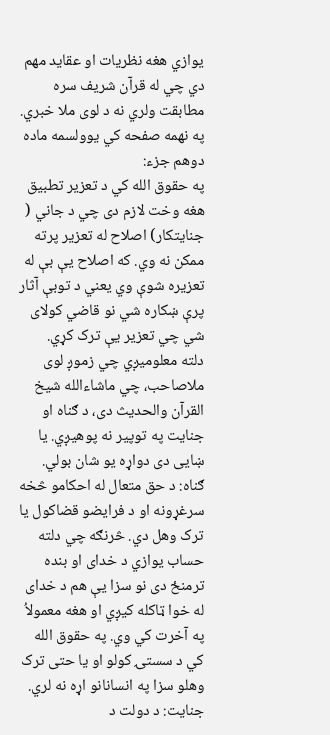یوازي هغه نظریات او عقاید مهم دي چي له قرآن شریف سره مطابقت ولري نه د لوی ملا خبري.
په نهمه صفحه کي یوولسمه ماده دوهم جزء:
په حقوق الله کي د تعزیر تطبیق هغه وخت لازم دی چي د جاني ( جنایتکار) اصلاح له تعزیر پرته ممکن نه وي. که اصلاح یې بې له تعزیره شوې وي یعني د توبې آثار پرې ښکاره شي نو قاضي کولای شي چي تعزیر یې ترک کړي.
دلته معلومیږي چي زموږ لوی ملاصاحب، چي ماشاءالله شیخ القرآن والحدیث دی، د ګناه او جنایت په توپیر نه پوهیږي. یا ښايی دی دواړه یو شان بولي.
ګناه: د حق متعال له احکامو څخه سرغړونه او د فرایضو قضاکول یا ترک وهل دي. څرنګه چي دلته حساب یوازي د خدای او بنده ترمنځ دی نو سزا یې هم د خدای له خوا ټاکله کیږي او هغه معمولاُ په آخرت کي وي. په حقوق الله کي د سستۍ کولو او یا حتی ترک وهلو سزا په انسانانو اړه نه لري.
جنایت: د دولت د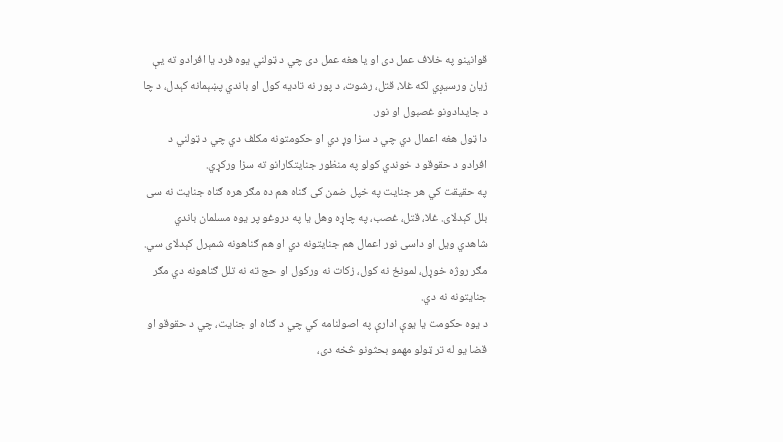قوانینو په خلاف عمل دی او یا هغه عمل دی چي د ټولني یوه فرد یا افرادو ته یې زیان ورسیږي لکه غلا، قتل، رشوت، د پور نه تادیه کول او باندي پښېمانه کېدل، د چا د جایدادونو غصبول او نور.
دا ټول هغه اعمال دي چي د سزا وړ دي او حکومتونه مکلف دي چي د ټولني د افرادو د حقوقو د خوندي کولو په منظور جنایتکارانو ته سزا ورکړي.
په حقیقت کي هر جنایت په خپل ضمن کی ګناه هم ده مګر هره ګناه جنایت نه سی بلل کېدلای. غلا، قتل، غصب، په چاړه وهل یا په دروغو پر یوه مسلمان باندي شاهدي ویل او داسی نور اعمال هم جنایتونه دي او هم ګناهونه شمېرل کېدلای سي. مګر روژه خوړل، لمونځ نه کول، زکات نه ورکول او حج ته نه تلل ګناهونه دي مګر جنایتونه نه دي.
د یوه حکومت یا یوې ادارې په اصولنامه کي چي د ګناه او جنایت، چي د حقوقو او قضا یو له تر ټولو مهمو بحثونو څخه دی،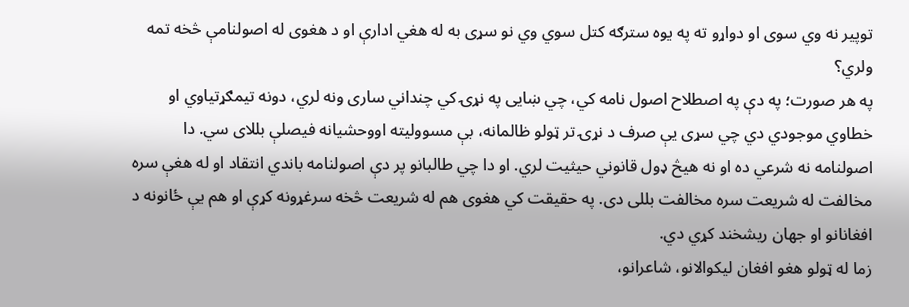توپیر نه وي سوی او دواړو ته په یوه سترګه کتل سوي وي نو سړی به له هغي ادارې او د هغوی له اصولنامې څخه تمه ولري؟
په هر صورت؛ په دې په اصطلاح اصول نامه کي، چي ښايی په نړۍ کي چنداني ساری ونه لري، دونه تیمګړتیاوي او خطاوي موجودي دي چي سړی یې صرف د نړۍ تر ټولو ظالمانه، بې مسوولیته اووحشیانه فیصلې بللای سي. دا اصولنامه نه شرعي ده او نه هیڅ ډول قانوني حیثیت لري. او دا چي طالبانو پر دې اصولنامه باندي انتقاد او له هغې سره مخالفت له شریعت سره مخالفت بللی دی. په حقیقت کي هغوی هم له شریعت څخه سرغړونه کړې او هم یې ځانونه د افغانانو او جهان ریشخند کړي دي.
زما له ټولو هغو افغان لیکوالانو، شاعرانو،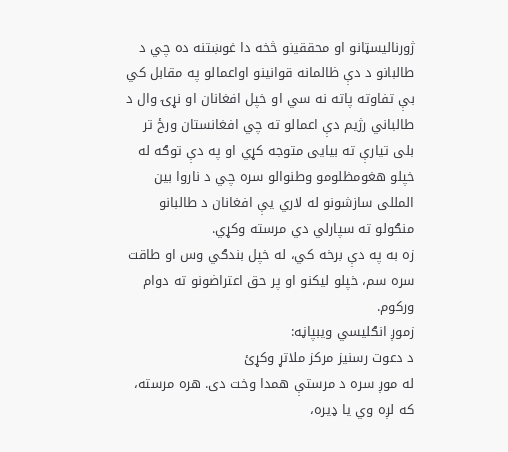ژورنالیسټانو او محققینو څخه دا غوښتنه ده چي د طالبانو د دې ظالمانه قوانینو اواعمالو په مقابل کي بې تفاوته پاته نه سي او خپل افغانان او نړۍ وال د طالباني رژیم دې اعمالو ته چي افغانستان ورځ تر بلی تیارې ته بیایی متوجه کړي او په دې توګه له خپلو هغومظلومو وطنوالو سره چي د ناروا بین المللی سازشونو له لاري یې افغانان د طالبانو منګولو ته سپارلي دي مرسته وکړي.
زه به په دې برخه کي، له خپل بندګي وس او طاقت سره سم، خپلو لیکنو او پر حق اعتراضونو ته دوام ورکوم.
زموږ انګلیسي ویبپاڼه:
د دعوت رسنیز مرکز ملاتړ وکړئ
له موږ سره د مرستې همدا وخت دی. هره مرسته، که لږه وي یا ډیره،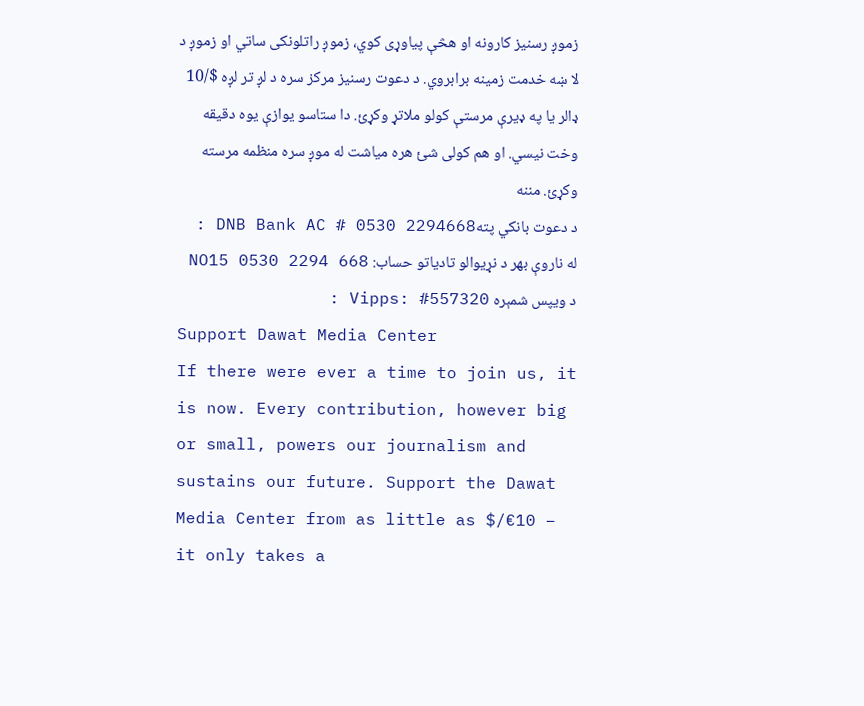زموږ رسنیز کارونه او هڅې پیاوړی کوي، زموږ راتلونکی ساتي او زموږ د لا ښه خدمت زمینه برابروي. د دعوت رسنیز مرکز سره د لږ تر لږه $/10 ډالر یا په ډیرې مرستې کولو ملاتړ وکړئ. دا ستاسو یوازې یوه دقیقه وخت نیسي. او هم کولی شئ هره میاشت له موږ سره منظمه مرسته وکړئ. مننه
د دعوت بانکي پتهDNB Bank AC # 0530 2294668 :
له ناروې بهر د نړیوالو تادیاتو حساب: NO15 0530 2294 668
د ویپس شمېره Vipps: #557320 :
Support Dawat Media Center
If there were ever a time to join us, it is now. Every contribution, however big or small, powers our journalism and sustains our future. Support the Dawat Media Center from as little as $/€10 – it only takes a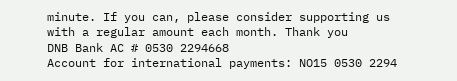minute. If you can, please consider supporting us with a regular amount each month. Thank you
DNB Bank AC # 0530 2294668
Account for international payments: NO15 0530 2294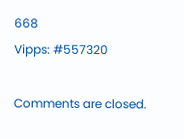668
Vipps: #557320

Comments are closed.